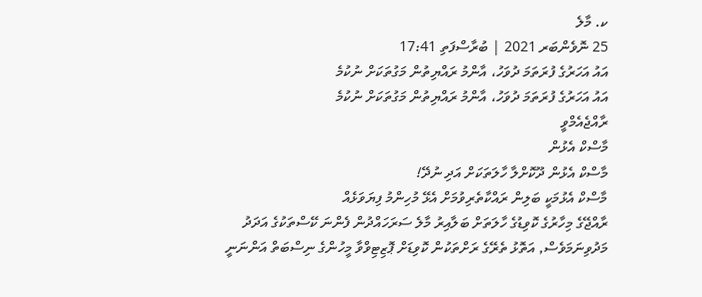ކ. މާލެ
25 ނޮވެންބަރ 2021 | ބުރާސްފަތި 17:41
އައު އަހަރުގެ ފުރަތަމަ ދުވަހު، އާންމު ރައްޔިތުން މަގުތަކަށް ނުކުމެ
އައު އަހަރުގެ ފުރަތަމަ ދުވަހު، އާންމު ރައްޔިތުން މަގުތަކަށް ނުކުމެ
ރާއްޖެއެމްވީ
މާސްކް އެޅުން
މާސްކް އެޅުން ދޫކޮށްލާ ހާލަތަކަށް އަދި ނުދޭ!
މާސްކް އެޅުމަކީ ބަލިން ރައްކާތެރިވުމަށް އެޅޭ މުހިންމު ފިޔަވަޅެއް
ރާއްޖޭގެ މިހާރުގެ ކޮވިޑުގެ ހާލަތަށް ބަލާއިރު މާލެ ސަރަހައްދުން ފެންނަ ކޭސްތަކުގެ އަދަދު މަދުވިނަމަވެސް, އަތޮޅު ތެރޭގެ ރަށްތަކުން ކޮވިޑަށް ޕޮޒިޓިވްވާ މީހުންގެ ނިސްބަތް އަންނަނީ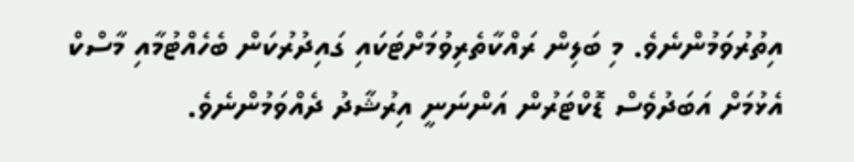އިތުރުވަމުންނެވެ. މި ބަލިން ރައްކާތެރިވުމަށްޓަކައި ގައިދުރުކަން ބެހެއްޓުމާއި މާސްކް އެޅުމަށް އަބަދުވެސް ޑޮކްޓަރުން އަންނަނީ އިރުޝާދު ދެއްވަމުންނެވެ.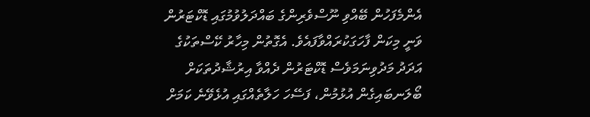އެންމެފަހުން ބޭއްވި ނޫސްވެރިންގެ ބައްދަލުވުމުގައި ޑޮކްޓަރުން ވަނީ މިކަން ފާހަގަކުރައްވާފައެވެ. އެގޮތުން މިހާރު ކޭސްތަކުގެ އަދަދު މަދުވިނަމަވެސް ޑޮކްޓަރުން ދެއްވާ އިރުޝާދުތަކަށް ބޯލަނބައިގެން އުޅުމުން، ފަސޭހަ ހަލާތެއްގައި އުޅެވޭނެ ކަމަށް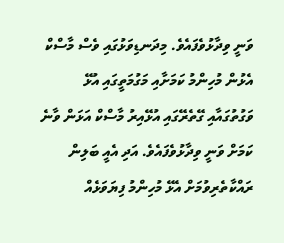ވަނީ ވިދާޅުވެފައެވެ. މިދަނޑިވަޅުގައި ވެސް މާސްކް އެޅުން މުހިންމު ކަމަށާއި މަގުމަތީގައި އުޅޭ ވަގުތުގައާއި ގޭތެރޭގައި އުޅޭއިރު މާސްކް އަޅަން ވާނެ ކަމަށް ވަނީ ވިދާޅުވެފައެވެ. އަދި އެއީ ބަލިން ރައްކާތެރިވުމަށް އެޅޭ މުހިންމު ފިޔަވަޅެއް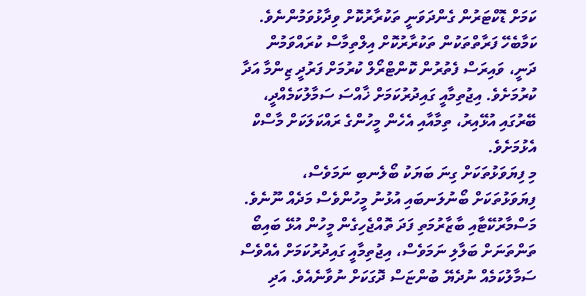ކަމަށް ޑޮކްޓަރުން ގެންދަވަނީ ތަކުރާރުކޮށް ވިދާޅުވަމުންނެވެ.
ކަމާބެހޭ ފަރާތްތަކުން ތަކުރާރުކޮށް އިލްތިމާސް ކުރައްވަމުން ދަނީ، ވައިރަސް ފެތުރުން ކޮންޓްރޯލް ކުރުމަށް ފަރުދީ ޒިންމާ އަދާ ކުރުމަށެވެ. އިޖުތިމާއީ ގައިދުރުކަމަށް ޚާއްސަ ސަމާލުކަމެއްދީ، ބޭރުގައި އުޅޭއިރު، ތިމާއާއި އެހެން މީހުންގެ ރައްކަލަކަށް މާސްކް އެޅުމަށެވެ.
މި ފިޔަވަޅުތަކަށް ގިނަ ބަޔަކު ބޯލެނބި ނަމަވެސް، ފިޔަވަޅުތަކަށް ބޯނުލަނބައި އުޅުނު މީހުންވެސް މަދެއް ނޫނެވެ. މަސްމާރުކޭޓާއި ބާޒާރުމަތި ފަދަ ތޮއްޖެހިގެން މީހުން އުޅޭ ބައިބޯ ތަންތަނަށް ބަލާލި ނަމަވެސް، އިޖުތިމާއީ ގައިދުރުކަމަށް އެއްވެސް ސަމާލުކަމެއް ނުދެޔޭ ބުންޏަސް ދޮގަކަށް ނުވާނެއެވެ. އަދި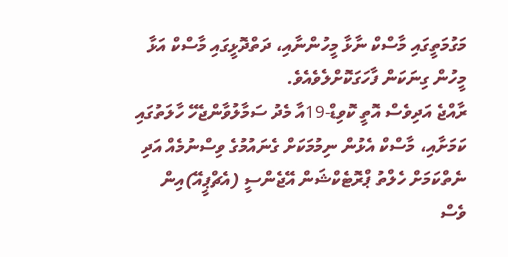މަގުމަތީގައި މާސްކް ނާޅާ މީހުންނާއި، ދަތްދޮޅީގައި މާސްކް އަޅާ މީހުން ގިނަކަން ފާހަގަކޮށްލެވެއެވެ.
ރާއްޖެ އަދިވެސް އޮތީ ކޮވިޑް-19އާ މެދު ސަމާލުވާންޖެހޭ ހާލަތުގައި ކަމަށާއި، މާސްކް އެޅުން ނިމުމަކަށް ގެނައުމުގެ ވިސްނުމެއް އަދި ނެތްކަމަށް ހެލްތު ޕްރޮޓެކްޝަން އޭޖެންސީ (އެޗްޕީއޭ)އިން ވެސް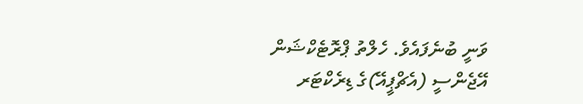ވަނީ ބުނެފައެވެ. ހެލްތު ޕްރޮޓެކްޝަން އޭޖެންސީ (އެޗްޕީއޭ)ގެ ޑިރެކްޓަރ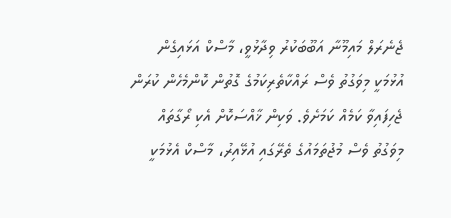ޖެނެރަލް މައިމޫނާ އަބޫބަކުރު ވިދާޅުވީ، މާސްކް އަޅައިގެން އުޅުމަކީ މިވަގުތު ވެސް ރައްކާތެރިކަމުގެ ގޮތުން ކޮންމެހެން ކުރަން ޖެހިފައިވާ ކަމެއް ކަމަށެވެ. ވަކިން ޚާއްސަކޮށް އެކި ރޯގާތައް މިވަގުތު ވެސް މުޖުތަމައުގެ ތެރޭގައި އުޅޭއިރު، މާސްކް އެޅުމަކީ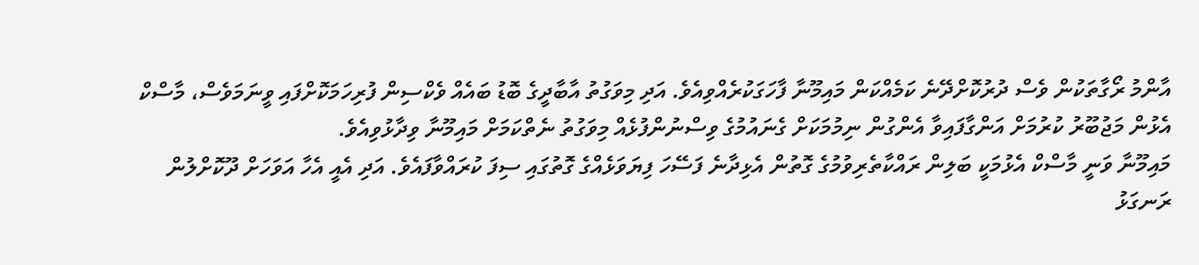އާންމު ރޯގާތަކުން ވެސް ދުރުކޮށްދޭނެ ކަމެއްކަން މައިމޫނާ ފާހަގަކުރެއްވިއެވެ. އަދި މިވަގުތު އާބާދީގެ ބޮޑު ބައެއް ވެކްސިން ފުރިހަމަކޮށްފައި ވީނަމަވެސް، މާސްކް އެޅުން މަޖުބޫރު ކުރުމަށް އަންގާފައިވާ އެންގުން ނިމުމަކަށް ގެނައުމުގެ ވިސްނުންފުޅެއް މިވަގުތު ނެތްކަމަށް މައިމޫނާ ވިދާޅުވިއެވެ.
މައިމޫނާ ވަނީ މާސްކް އެޅުމަކީ ބަލިން ރައްކާތެރިވުމުގެ ގޮތުން އެޅިދާނެ ފަސޭހަ ފިޔަވަޅެއްގެ ގޮތުގައި ސިފަ ކުރައްވާފައެވެ. އަދި އެއީ އެހާ އަވަހަށް ދޫކޮށްލުން ރަނގަޅު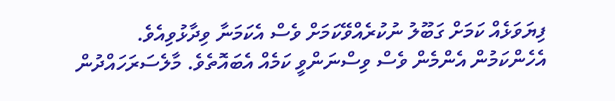ފިޔަވަޅެއް ކަމަށް ގަބޫލު ނުކުރެއްވޭކަމަށް ވެސް އެކަމަނާ ވިދާޅުވިއެވެ.
އެހެންކަމުން އެންމެން ވެސް ވިސްނަންވީ ކަމެއް އެބައޮތެވެ. މާލެސަރަހައްދުން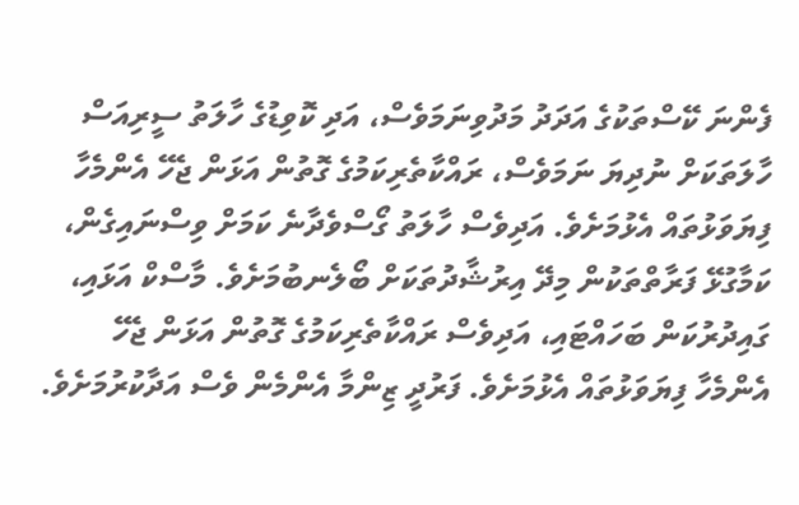ފެންނަ ކޭސްތަކުގެ އަދަދު މަދުވިނަމަވެސް، އަދި ކޮވިޑުގެ ހާލަތު ސީރިއަސް ހާލަތަކަށް ނުދިޔަ ނަމަވެސް، ރައްކާތެރިކަމުގެ ގޮތުން އަޅަން ޖެހޭ އެންމެހާ ފިޔަވަޅުތައް އެޅުމަށެވެ. އަދިވެސް ހާލަތު ގޯސްވެދާނެ ކަމަށް ވިސްނައިގެން، ކަމާގުޅޭ ފަރާތްތަކުން މިދޭ އިރުޝާދުތަކަށް ބޯލެނބުމަށެވެ. މާސްކް އަޅައި، ގައިދުރުކަން ބަހައްޓައި، އަދިވެސް ރައްކާތެރިކަމުގެ ގޮތުން އަޅަން ޖެހޭ އެންމެހާ ފިޔަވަޅުތައް އެޅުމަށެވެ. ފަރުދީ ޒިންމާ އެންމެން ވެސް އަދާކުރުމަށެވެ.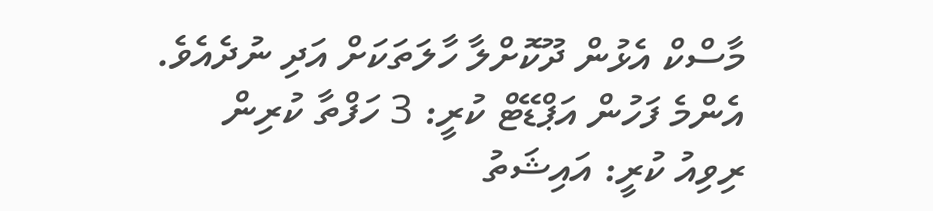މާސްކް އެޅުން ދޫކޮށްލާ ހާލަތަކަށް އަދި ނުދެއެވެ.
އެންމެ ފަހުން އަޕްޑޭޓް ކުރީ: 3 ހަފްތާ ކުރިން
ރިވިއު ކުރީ: އައިޝަތު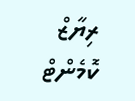ރިޔާޒް
ކޮމެންޓް